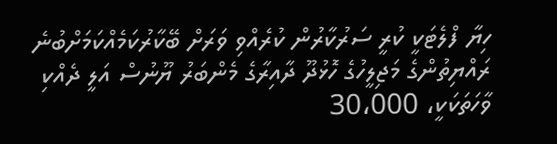ހިޔާ ފްލެޓަކީ ކުރީ ސަރުކާރުން ކުރެއްވި ވަރަށް ބޭކާރުކަމެއްކަމަށްބުނެ ރައްޔިތުންގެ މަޖިލީހުގެ ހޮޅުދޫ ދާއިރާގެ މެންބަރު ޔޫނުސް އަލީ ދެއްކި ވާހަތަކަކީ، 30،000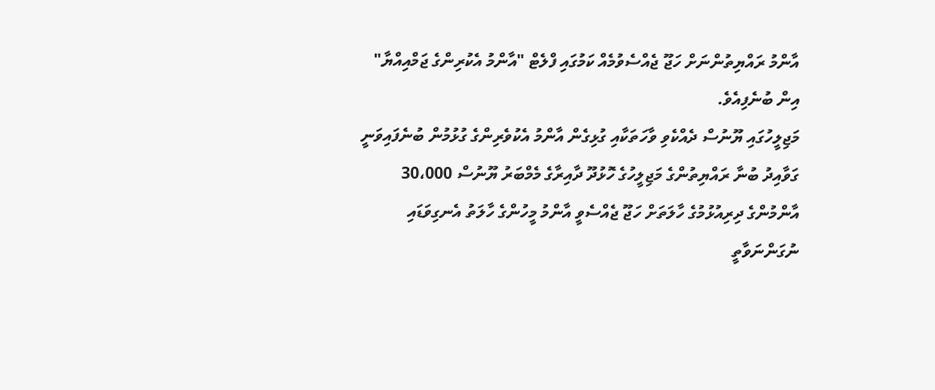އާންމު ރައްޔިތުންނަށް ހަޖޫ ޖެއްސެވުމެއް ކަމުގައި ފްލެޓް "އާންމު އެކުރިންގެ ޖަމްއިއްޔާ" އިން ބުނެފިއެވެ.
މަޖިލީހުގައި ޔޫނުސް ދެއްކެވި ވާހަތަކާއި ގުޅިގެން އާންމު އެކުވެރިންގެ ގުޅުމުން ބުނެފައިވަނީ ގަވާއިދު ބުނާ ރައްޔިތުންގެ މަޖިލީހުގެ ހޮޅުދޫ ދާއިރާގެ މެމްބަރު ޔޫނުސް 30،000 އާންމުންގެ ދިރިއުޅުމުގެ ހާލަތަށް ހަޖޫ ޖެއްސެވީ އާންމު މީހުންގެ ހާލަތު އެނގިވަޑައި ނުގަންނަވާތީ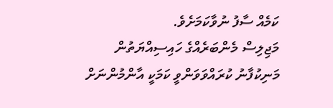ކަމެއް ސާފު ނުވާކަމަށެވެ.
މަޖިލިސް މެންބަރެއްގެ ހައިސިއްޔަތުން މަނިކުފާނު ކުރައްވަވަންވީ ކަމަކީ އާންމުންނަށް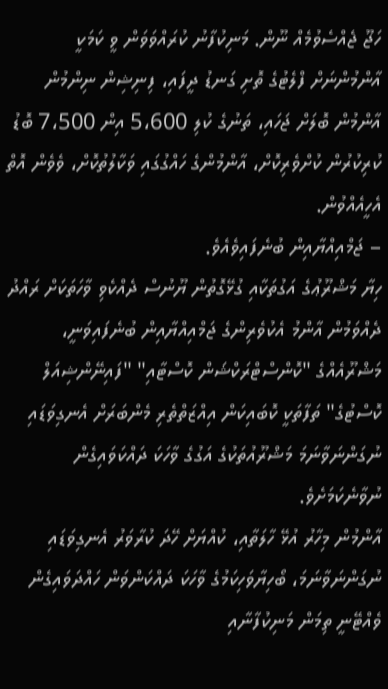ހަޖޫ ޖެއްސެވުމެއް ނޫން. މަނިކުފާނު ކުރައްވަވަން ވީ ކަމަކީ އާންމުންނަށް ފްލެޓުގެ ތޮށި ގަނޑު ދީފައި، ފިނިޝިން ނިންމުން އާންމުން ބޮލަށް ޖަހައި، ތަނުގެ ކުލި 5،600 އިން 7،500 ބޮޑު ކުރިކުރުން ކުށްވެރިކޮށް، އާންމުންގެ ހައްގުގައި ވަކާލުތުކޮށް، ވެވެން އޮތް އެހީއެއްވުން.
– ޖަމްއިއްޔާއިން ބުނެފައިވެއެވެ.
ހިޔާ މަޝްރޫޢުގެ އަގުތަކާއި ގުޅޭގޮތުން ޔޫނުސް ދެއްކެވި ވާހަތަކަށް ރައްދު ދެއްވަމުން އާންމު އެކުވެރިންގެ ޖަމްއިއްޔާއިން ބުނެފައިވަނީ، މަޝްރޫއެއްގެ "ކޮންސްޓްރަކްޝަން ކޮސްޓާއި" "ފައިނޭންޝިއަލް ކޮސްޓުގެ" ތަފާތަކީ ކޮބައިކަން އިއްޒަތްތެރި މެންބަރަށް އެނގިވަޑައި ނުގަންނަވާނަމަ މަޝްރޫއުތަކުގެ އަގުގެ ވާހަކަ ދައްކަވައިގެން ނުވާނެކަމަށެވެ.
އާންމުން މިހާރު އުޅޭ ހާލަތާއި، ކުއްޔަށް ހޭދަ ކުރާވަރު އެނގިވަޑައި ނުގަންނަވާނަމަ، ބޯހިޔާވަހިކަމުގެ ވާހަކަ ދައްކަންވަން ހައްދަވައިގެން ވެއްޓޭނީ ތިމަން މަނިކުފާނާއި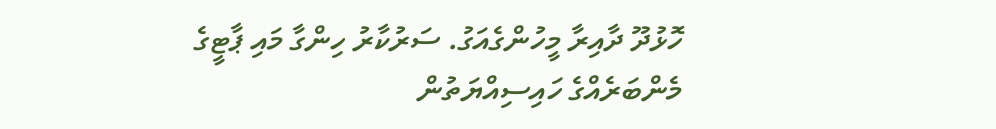ހޮޅުދޫ ދާއިރާ މީހުންގެއަގު. ސަރުކާރު ހިންގާ މައި ޕާޓީގެ މެންބަރެއްގެ ހައިސިއްޔަތުން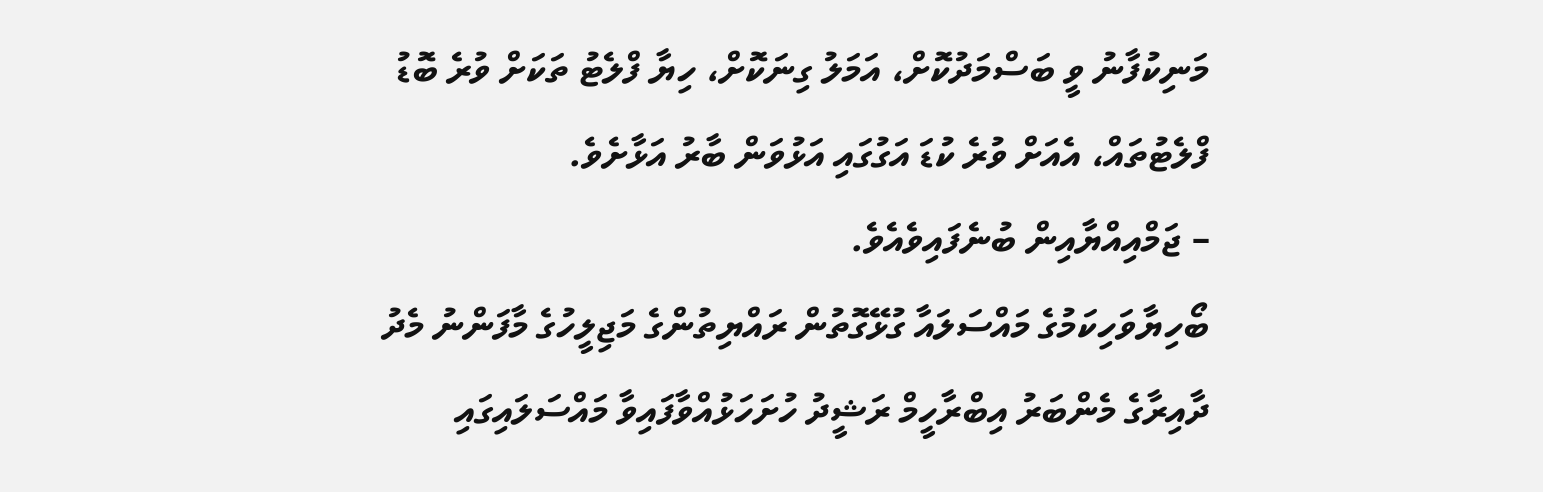މަނިކުފާނު ވީ ބަސްމަދުކޮށް، އަމަލު ގިނަކޮށް، ހިޔާ ފްލެޓު ތަކަށް ވުރެ ބޮޑު ފްލެޓުތައް، އެއަށް ވުރެ ކުޑަ އަގުގައި އަޅުވަން ބާރު އަޅާށެވެ.
– ޖަމްއިއްޔާއިން ބުނެފައިވެއެވެ.
ބޯހިޔާވަހިކަމުގެ މައްސަލައާ ގުޅޭގޮތުން ރައްޔިތުންގެ މަޖިލީހުގެ މާފަންނު މެދު ދާއިރާގެ މެންބަރު އިބްރާހީމް ރަޝީދު ހުށަހަޅުއްވާފައިވާ މައްސަލައިގައި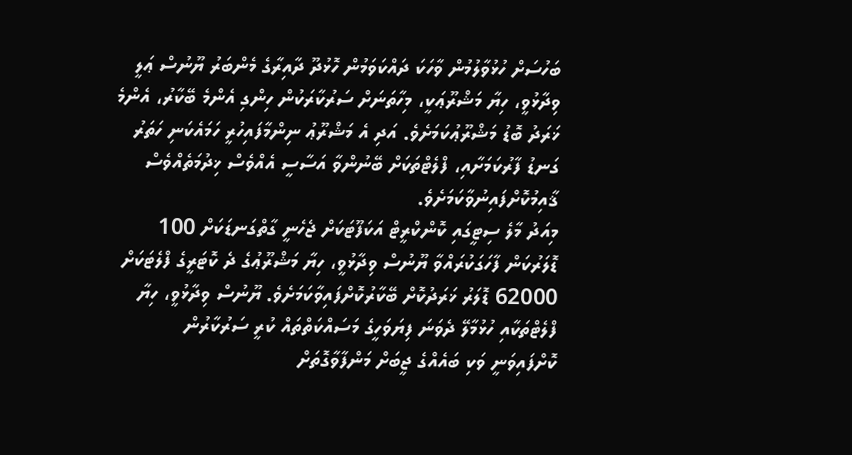ބަހުސަށް ހުޅުވާލުމުން ވާހަކަ ދައްކަވަމުން ހޮޅުދޫ ދާއިރާގެ މެންބަރު ޔޫނުސް ޢަލީ ވިދާޅުވީ، ހިޔާ މަޝްރޫޢަކީ، މިހާތަނަށް ސަރުކާރަކުން ހިންގި އެންމެ ބޭކާރު، އެންމެ ޚަރަދު ބޮޑު މަޝްރޫޢުކަމަށެވެ. އަދި އެ މަޝްރޫޢު ނިންމާފައިހުރީ ހަމައެކަނި ހަތަރު ގަނޑު ފާރުކަމަށާއި، ފްލެޓްތަކަށް ބޭނުންވާ އަސާސީ އެއްވެސް ޚިދުމަތެއްވެސް ޤާއިމުކޮށްފައިނުވާކަމަށެވެ.
މިއަދު މާލެ ސިޓީގައި ކޮންކްރީޓް އަކަފޫޓަކަށް ޖެހެނީ ގާތްގަނޑަކަށް 100 ޑޮލަރުކަން ފާހަގަކުރައްވާ ޔޫނުސް ވިދާޅުވީ، ހިޔާ މަޝްރޫޢުގެ ދެ ކޮޓަރީގެ ފްލެޓަކަށް 62000 ޑޮލަރު ޚަރަދުކޮށް ބޭކާރުކޮށްފައިވާކަމަށެވެ. ޔޫނުސް ވިދާޅުވީ، ހިޔާ ފްލެޓްތަކާއި ހުޅުމާލޭ ދެވަނަ ފިޔަވަހީގެ މަސައްކަތްތައް ކުރީ ސަރުކާރުން ކޮށްފައިވަނީ ވަކި ބައެއްގެ ޖީބަށް މަންފާވާގޮތަށް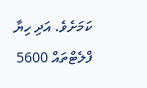ކަމަށެވެ. އަދި ހިޔާ ފްލެޓްތައް 5600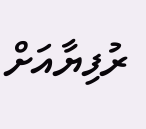ރުފިޔާއަށް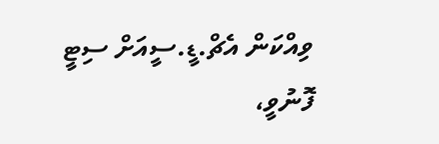ވިއްކަން އެޗް.ޑީ.ސީއަށް ސިޓީ ފޮނުވީ،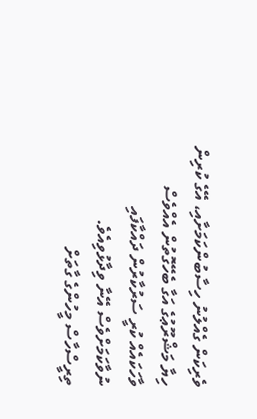ވެރިކަން ގެއްލުނު ހިސާބުންކަމަށާއި، އޭގެ ކުރިން ހިޔާ މަޝްރޫޢުގެ އަގާ ބެހޭގޮތުން އެއްވެސް ވާހަކައެއް ކުރީ ސަރުކާރުން ދައްކާފައި ނުވާކަމަށްވެސް އޭނާ ވިދާޅުވިއެވެ.
ތިރީސްހާސް މީހުންގެ ގާތަށް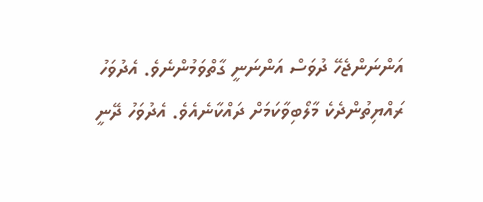އަންނަންޖެހޭ ދުވަސް އަންނަނީ ގާތްވަމުންނެވެ. އެދުވަހު ރައްޔިތުންދެކެ މާލޯބިވާކަމަށް ދައްކާނެއެވެ. އެދުވަހު ދޭނީ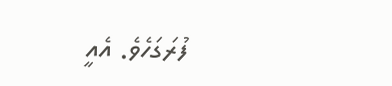ފުރަގަހެވެ. އެއީ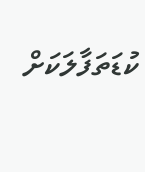ކުޑަތަފާލަކަށް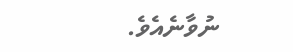ނުވާނެއެވެ.